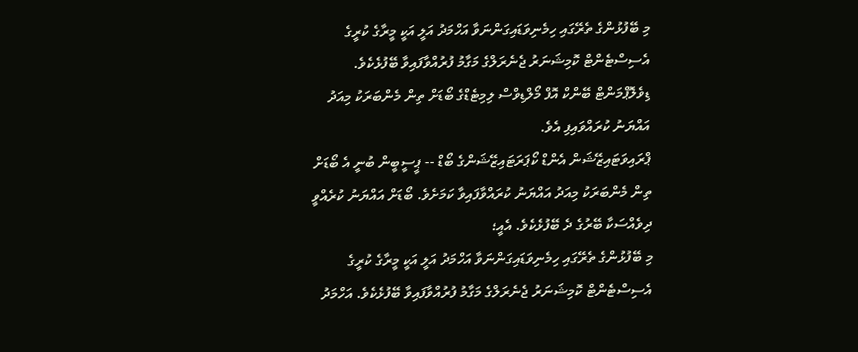މި ބޭފުޅުންގެ ތެރޭގައި ހިމެނިވަޑައިގަންނަވާ އަހްމަދު އަލީ އަކީ މީރާގެ ކުރީގެ އެސިސްޓެންޓް ކޮމިޝަނަރު ޖެނެރަލްގެ މަގާމު ފުރުއްވާފައިވާ ބޭފުޅެކެވެ.
ޑިވެލޮޕްމަންޓް ބޭންކް އޮފް މޯލްޑިވްސް ލިމިޓެޑްގެ ބޯޑަށް ތިން މެންބަރަކު މިއަދު އައްޔަނު ކުރައްވައިފި އެވެ.
ޕްރައިވަޓައިޒޭޝަން އެންޑް ކޯޕަރަޓައިޒޭޝަންގެ ބޯޑް -- ޕީސީބީން ބުނީ އެ ބޯޑަށް ތިން މެންބަރަކު މިއަދު އައްޔަނު ކުރައްވާފައިވާ ކަމަށެވެ. ބޯޑަށް އައްޔަނު ކުރެއްވީ ދިވެއްސަކާ ބޭރުގެ ދެ ބޭފުޅެކެވެ. އެއީ؛
މި ބޭފުޅުންގެ ތެރޭގައި ހިމެނިވަޑައިގަންނަވާ އަހްމަދު އަލީ އަކީ މީރާގެ ކުރީގެ އެސިސްޓެންޓް ކޮމިޝަނަރު ޖެނެރަލްގެ މަގާމު ފުރުއްވާފައިވާ ބޭފުޅެކެވެ. އަހްމަދު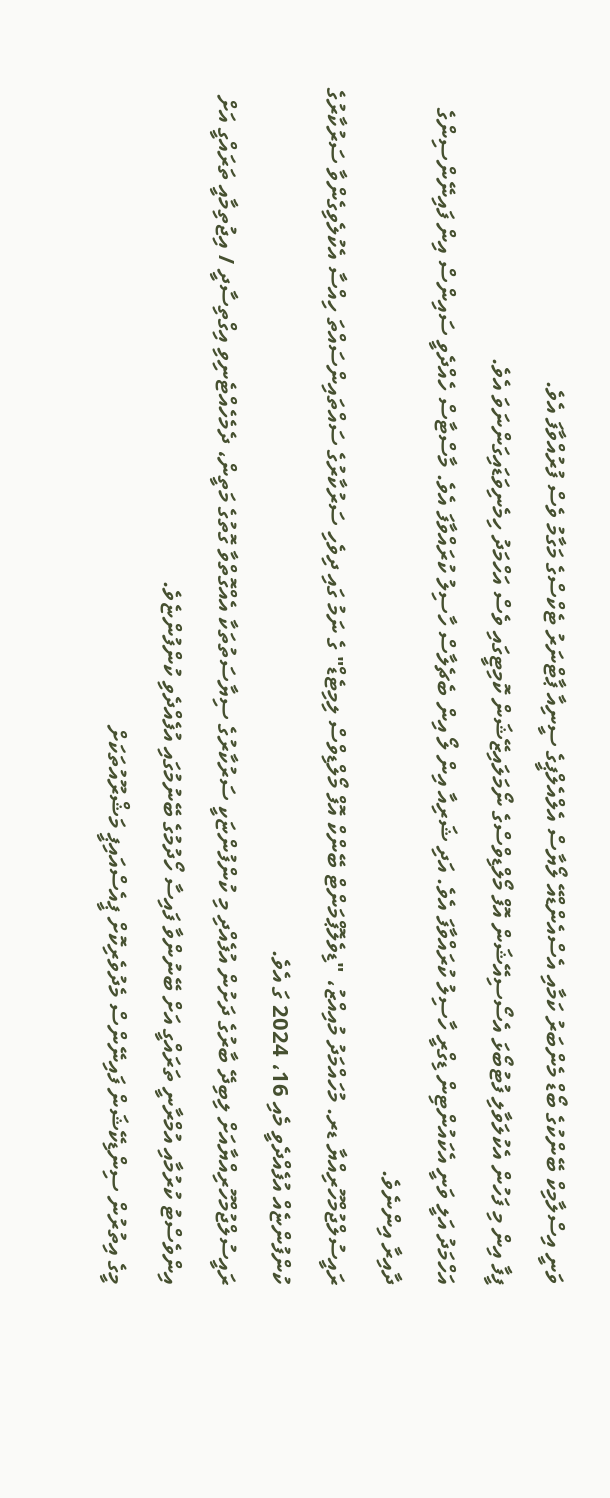ވަނީ އިސްލާމިކް ބޭންކުގެ ބޯޑް މެންބަރު ކަމާއި އެސްއެންޑްއޭ ލޯޔާސް އެލްއެލްޕީގެ ސީނިއާ ޕާޓްނަރު ޓެކްސްގެ މަގާމު ވެސް ފުރުއްވާފަ އެވެ.
ފީފާ އިން މި ފަހުން އެކުލަވާލި ފުޓުބޯޅަ އެސޯސިއޭޝަން އޮފް މޯލްޑިވްސްގެ ނޯމަލައިޒޭޝަން ކޮމިޓީގައި ވެސް އަހްމަދު ހިމެނިވަޑައިގަންނަވަ އެވެ.
އަހްމަދު އަލީ ވަނީ އެކައުންޓިން ޑިގްރީ ހާސިލު ކުރައްވާފަ އެވެ. އަދި ޝަރިއާ އިން ލޯ އިން ބެޗެލާސް ހާސިލު ކުރައްވާފަ އެވެ. މާސްޓާސް ހެއްދެވީ ސައިންސް އިން ފައިނޭންސިންގެ ދާއިރާ އިންނެވެ.
ރައީސުލްޖުމްހޫރިއްޔާ ޑރ. މުހައްމަދު މުއިއްޒު، "ޑިވެލޮޕްމަންޓް ބޭންކް އޮފް މޯލްޑިވްސް ލިމިޓެޑް" ގެ ނަމު ގައި ދިވެހި ސަރުކާރުގެ ސައްތައިންސައްތަ ހިއްސާ އެކުލެވިގެންވާ ސަރުކާރުގެ ކުންފުންޏެއް އުފެއްދެވީ މެއި 16، 2024 ގަ އެވެ.
ރައީސުލްޖުމްހޫރިއްޔާއަށް ލިބިދޭ ބާރުގެ ދަށުން އުފެއްދި މި ކުންފުންޏަކީ ސަރުކާރުގެ ސިޔާސަތުތަކާ އެއްގޮތްވާ ގޮތުގެ މަތީން، ދެމެހެއްޓެނިވި އިގްތިސާދީ / އިޖުތިމާއީ ތަރައްގީ އަށް އިންވެސްޓު ކުރުމާއި އުމްރާނީ ތަރައްގީ އަށް ބޭނުންވާ ފައިސާ ހޯދުމުގެ ބޭނުމުގައި އުފެއްދެވި ކުންފުންޏެވެ.
މީގެ އިތުރުން ސިންޑިކޭޝަން ފައިނޭންސް މެދުވެރިކޮށް ޕީއެސްއައިޕީ މަޝްރޫއުތަކަށް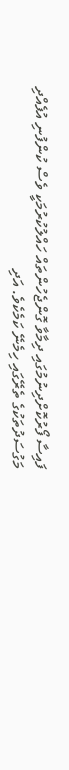ފައިސާ ފޯރުކޮށްދިނުމުގައި ދިމާވާ ގޮންޖެހުންތައް ހައްލުކުރުމަކީ ވެސް ކުންފުނި އުފެއްދި މަގުސަދުތަކުގެ ތެރޭގައި ހިމެނޭ ކަމެކެވެ. އަދި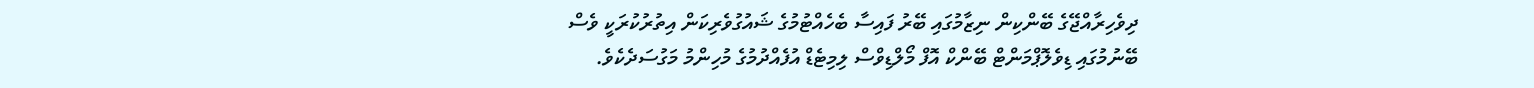ދިވެހިރާއްޖޭގެ ބޭންކިން ނިޒާމުގައި ބޭރު ފައިސާ ބެހެއްޓުމުގެ ޝައުގުވެރިކަން އިތުރުކުރަކީ ވެސް ބޭނުމުގައި ޑިވެލޮޕްމަންޓް ބޭންކް އޮފް މޯލްޑިވްސް ލިމިޓެޑް އުފެއްދުމުގެ މުހިންމު މަގުސަދެކެވެ.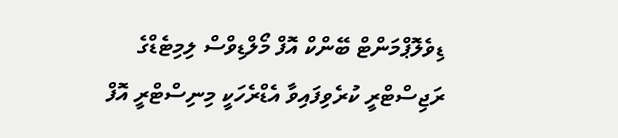ޑިވެލޮޕްމަންޓް ބޭންކް އޮފް މޯލްޑިވްސް ލިމިޓެޑްގެ ރަޖިސްޓްރީ ކުރެވިފައިވާ އެޑްރެހަކީ މިނިސްޓްރީ އޮފް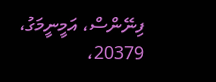ފިނޭންސް، އަމީނީމަގު، 20379،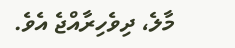މާލެ، ދިވެހިރާއްޖެ އެވެ.